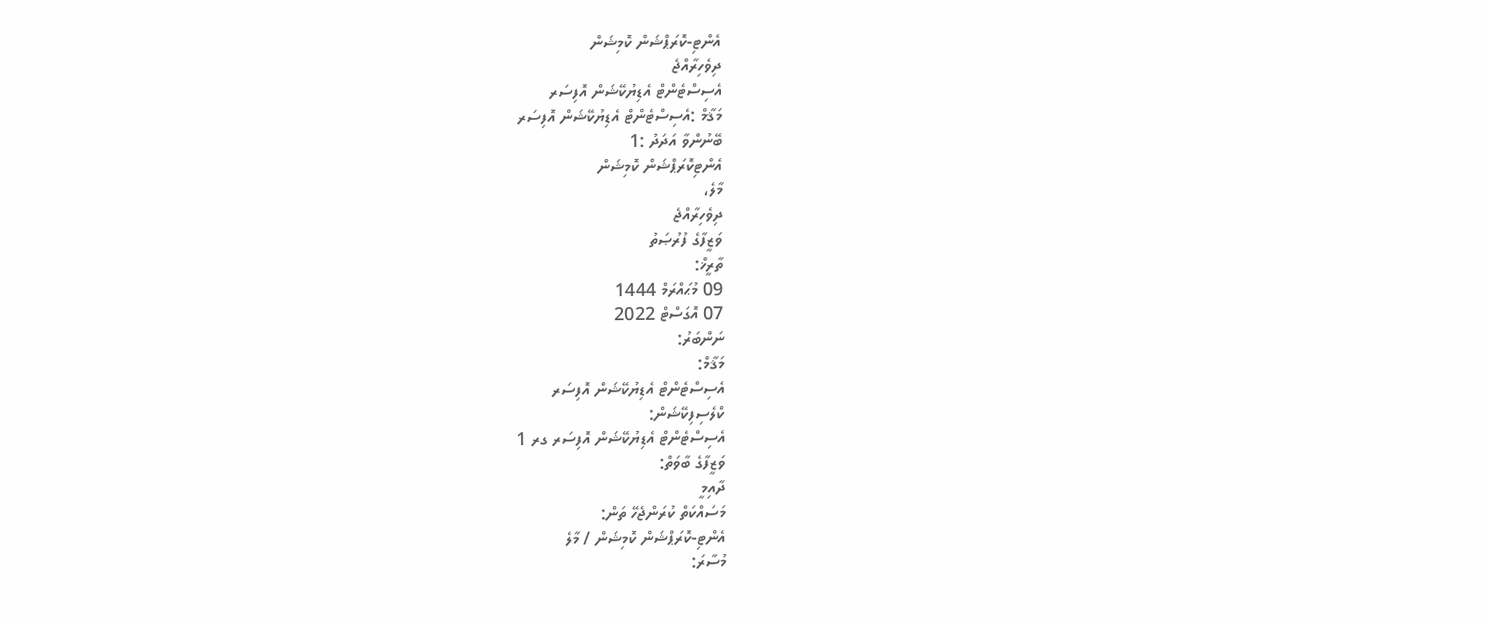އެންޓި-ކޮރަޕްޝަން ކޮމިޝަން
ދިވެހިރާއްޖެ
އެސިސްޓެންޓް އެޑިޔުކޭޝަން އޮފިސަރ
މަޤާމް :އެސިސްޓެންޓް އެޑިޔުކޭޝަން އޮފިސަރ
ބޭނުންވާ އަދަދު :1
އެންޓިކޮރަޕްޝަން ކޮމިޝަން
މާލެ،
ދިވެހިރާއްޖެ
ވަޒީފާގެ ފުރުޞަތު
ތާރީޚް:
09 މުޙައްރަމް 1444
07 އޮގަސްޓް 2022
ނަންބަރު:
މަޤާމް:
އެސިސްޓެންޓް އެޑިޔުކޭޝަން އޮފިސަރ
ކްލެސިފިކޭޝަން:
އެސިސްޓެންޓް އެޑިޔުކޭޝަން އޮފިސަރ ގރ 1
ވަޒީފާގެ ބާވަތް:
ދާއިމީ
މަސައްކަތް ކުރަންޖެހޭ ތަން:
އެންޓި-ކޮރަޕްޝަން ކޮމިޝަން / މާލެ
މުސާރަ: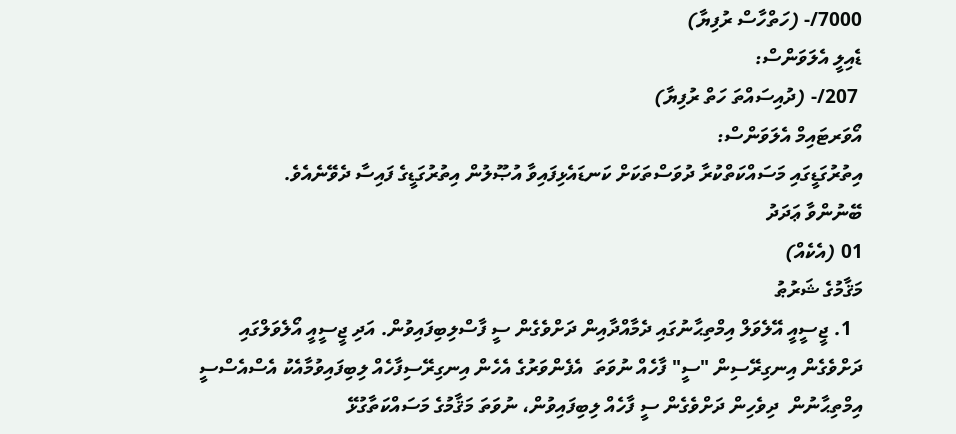7000/- (ހަތްހާސް ރުފިޔާ)
ޑެއިލީ އެލަވަންސް:
 207/- (ދުއިސައްތަ ހަތް ރުފިޔާ)
އޯވަރޓައިމް އެލަވަންސް:
އިތުރުގަޑީގައި މަސައްކަތްކުރާ ދުވަސްތަކަށް ކަނޑައެޅިފައިވާ އުޞޫލުން އިތުރުގަޑީގެ ފައިސާ ދެވޭނެއެވެ.
ބޭނުންވާ ޢަދަދު
01 (އެކެއް)
މަޤާމުގެ ޝަރުޠު
  1. ޖީސީއީ އޭލެވަލް އިމްތިޙާނުގައި ދެމާއްދާއިން ދަށްވެގެން ސީ ފާސްލިބިފައިވުން. އަދި ޖީސީއީ އޯލެވަލްގައި ދަށްވެގެން އިނގިރޭސިން "ސީ" ފާހެއް ނުވަތަ  އެފެންވަރުގެ އެހެން އިނގިރޭސިފާހެއް ލިބިފައިވުމާއެކު އެސްއެސްސީ އިމްތިޙާނުން  ދިވެހިން ދަށްވެގެން ސީ ފާހެއް ލިބިފައިވުން، ނުވަތަ މަޤާމުގެ މަސައްކަތާގުޅޭ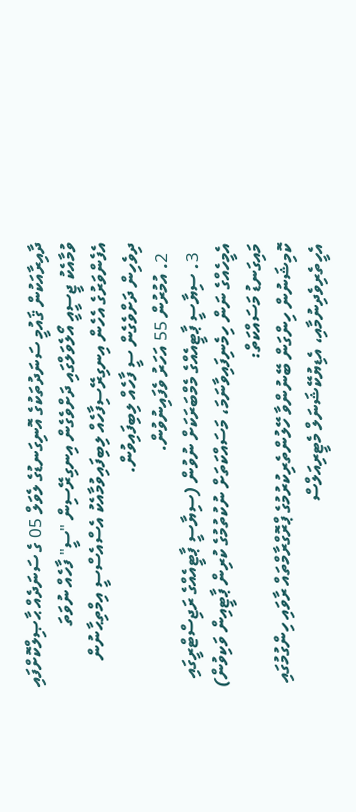ދާއިރާއަކުން ޤައުމީ ސަނަދުތަކުގެ އޮނިގަނޑުގެ ލެވަލް 05 ގެ ސަނަދެއް ޙާޞިލްކޮށްފައި ވުމާއެކު ޖީސީއީ އޯލެވަލްގައި ދަށްވެގެން އިނގިރޭސިން "ސީ" ފާހެއް ނުވަތަ  އެފެންވަރުގެ އެހެން އިނގިރޭސިފާހެއް ލިބިފައިވުމާއެކު އެސްއެސްސީ އިމްތިޙާނުން  ދިވެހިން ދަށްވެގެން ސީ ފާހެއް ލިބިފައިވުން.
  2. އުމުރުން 55 އަހަރު ވެފައިނުވުން.
  3. ސިޔާސީ ޕާޓީއެއްގެ މެމްބަރަކަށް ނުވުން (ސިޔާސީ ޕާޓީއެއްގެ ރަޖިސްޓްރީގައި އެމީހެއްގެ ނަން ހިމެނިފައިވާނަމަ، މަސައްކަތަށް ނުކުތުމުގެ ކުރިން ޕާޓީއިން ވަކިވުން)
މައިގަނޑު މަސައްކަތް:
ކޮމިޝަނުން ހިންގަން ބޭނުންވާ ހޭލުންތެރިކުރުމުގެ ޕްރޮގްރާމްތައް ރާވައި ހިންގުމުގައި އެހީތެރިވެދިނުމާއި، އެޑިޔުކޭޝަނަލް މެޓީރިއަލްސް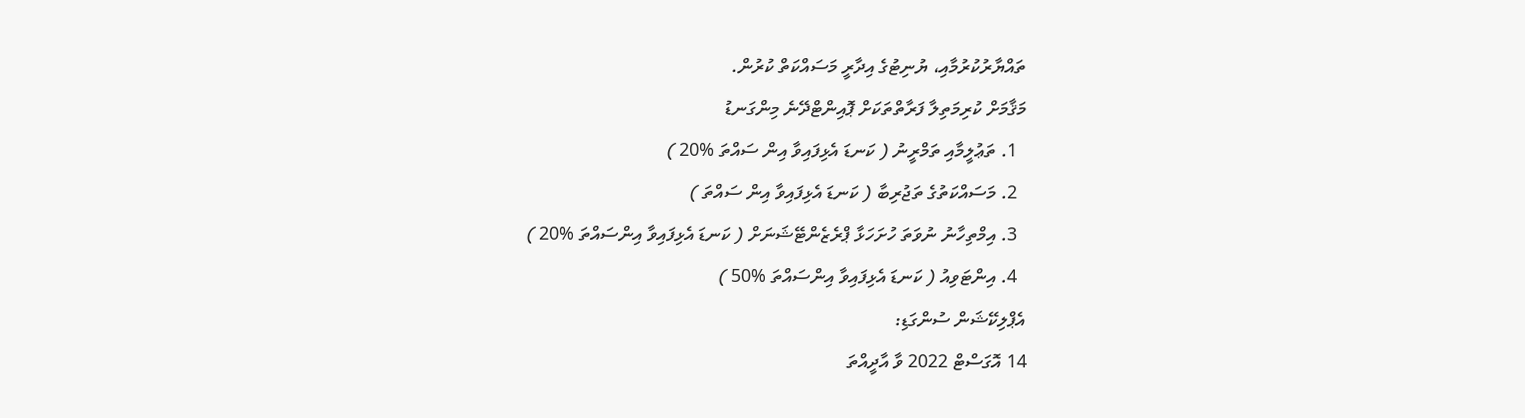ތައްޔާރުކުރުމާއި، ޔުނިޓުގެ އިދާރީ މަސައްކަތް ކުރުން.
މަޤާމަށް ކުރިމަތިލާ ފަރާތްތަކަށް ޕޮއިންޓްދޭނެ މިންގަނޑު
  1. ތަޢުލީމާއި ތަމްރީނު ( ކަނޑަ އެޅިފައިވާ އިން ސައްތަ %20 )
  2. މަސައްކަތުގެ ތަޖުރިބާ ( ކަނޑަ އެޅިފައިވާ އިން ސައްތަ )
  3. އިމްތިހާނު ނުވަތަ ހުށަހަޅާ ޕްރެޒެންޓޭޝަނަށް ( ކަނޑަ އެޅިފައިވާ އިންސައްތަ %20 )
  4. އިންޓަވިއު ( ކަނޑަ އެޅިފައިވާ އިންސައްތަ %50 )
އެޕްލިކޭޝަން ސުންގަޑި:
14 އޮގަސްޓް 2022 ވާ އާދީއްތަ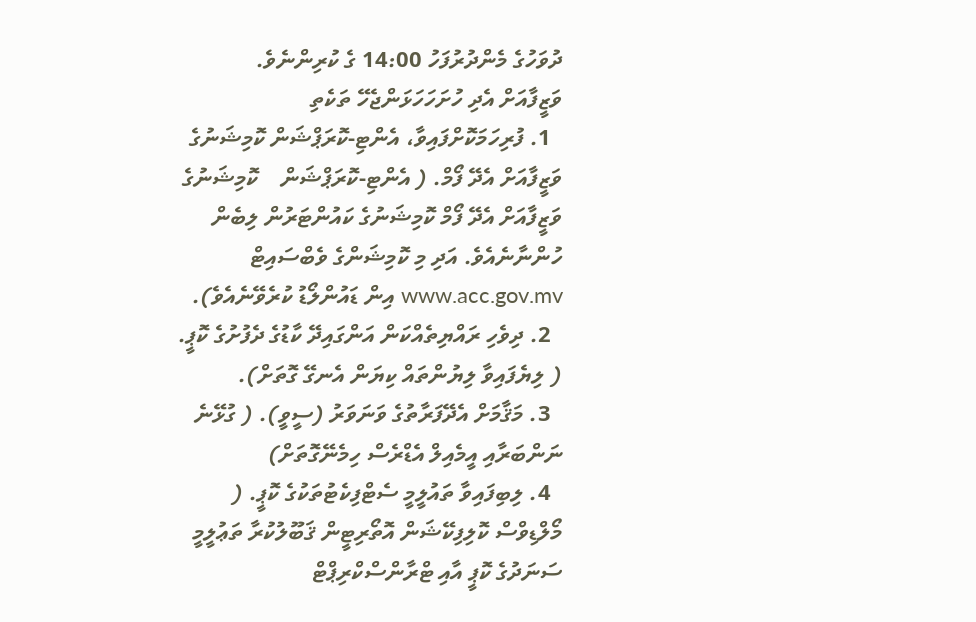ދުވަހުގެ މެންދުރުފަހު 14:00 ގެ ކުރިންނެވެ.
ވަޒީފާއަށް އެދި ހުށަހަހަޅަންޖެހޭ ތަކެތި
  1. ފުރިހަމަކޮށްފައިވާ، އެންޓި-ކޮރަޕްޝަން ކޮމިޝަނުގެ ވަޒީފާއަށް އެދޭ ފޯމް. ( އެންޓި-ކޮރަޕްޝަން    ކޮމިޝަނުގެ ވަޒީފާއަށް އެދޭ ފޯމް ކޮމިޝަނުގެ ކައުންޓަރުން ލިބެން ހުންނާނެއެވެ. އަދި މި ކޮމިޝަންގެ ވެބްސައިޓް www.acc.gov.mv އިން ޑައުންލޯޑު ކުރެވޭނެއެވެ).
  2. ދިވެހި ރައްޔިތެއްކަން އަންގައިދޭ ކާޑުގެ ދެފުށުގެ ކޮޕީ. ( ލިޔެފައިވާ ލިޔުންތައް ކިޔަން އެނގޭ ގޮތަށް).
  3. މަޤާމަށް އެދޭފަރާތުގެ ވަނަވަރު (ސީވީ). ( ގުޅޭނެ ނަންބަރާއި އީމެއިލް އެޑްރެސް ހިމެނޭގޮތަށް)
  4. ލިބިފައިވާ ތައުލީމީ ސެޓްފިކެޓުތަކުގެ ކޮޕީ. ( މޯލްޑިވްސް ކޮލިފިކޭޝަން އޮތޯރިޓީން ޤަބޫލުކުރާ ތަޢުލީމީ ސަނަދުގެ ކޮޕީ އާއި ޓްރާންސްކްރިޕްޓް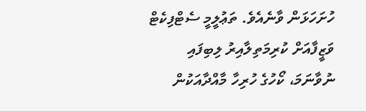ހުށަހަޅަން ވާނެއެވެ. ތަޢުލީމީ ސެޓްފިކެޓް ވަޒީފާއަށް ކުރިމަތިލާއިރު ލިބިފައި ނުވާނަމަ، ކޯހުގެ ހުރިހާ މާއްދާއަކުން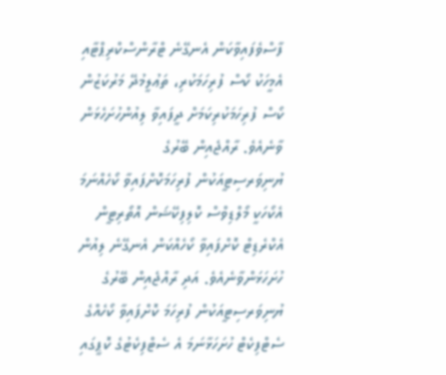ފާސްވެފައިވާކަން އެނގޭނެ ޓްރާންސްކްރިޕްޓާއި އެމީހަކު ކޯސް ފުރިހަމަކުރި، ތަޢުލީމުދޭ މަރުކަޒުން ކޯސް ފުރިހަމަކުރިކަމަށް ދީފައިވާ ލިއުންހުށަހެޅަން ވާނެއެވެ. ރާއްޖެއިން ބޭރުގެ ޔުނިވަރސިޓީއަކުން ފުރިހަމަކޮށްފައިވާ ކޯހެއްނަމަ އެކޯހަކީ މޯލްޑިވްސް ކޮލިފިކޭޝަން އޮތޯރިޓީން އެކްރެޑިޓް ކޮށްފައިވާ ކޯހެއްކަން އެނގޭނެ ލިއުން ހުށަހަޅަންވާނެއެވެ. އަދި ރާއްޖެއިން ބޭރުގެ ޔުނިވަރސިޓީއަކުން ފުރިހަމަ ކޮށްފައިވާ ކޯހެއްގެ ސެޓްފިކެޓް ހުށަހަޅާނަމަ އެ ސެޓްފިކެޓުގެ ކޮޕީގައި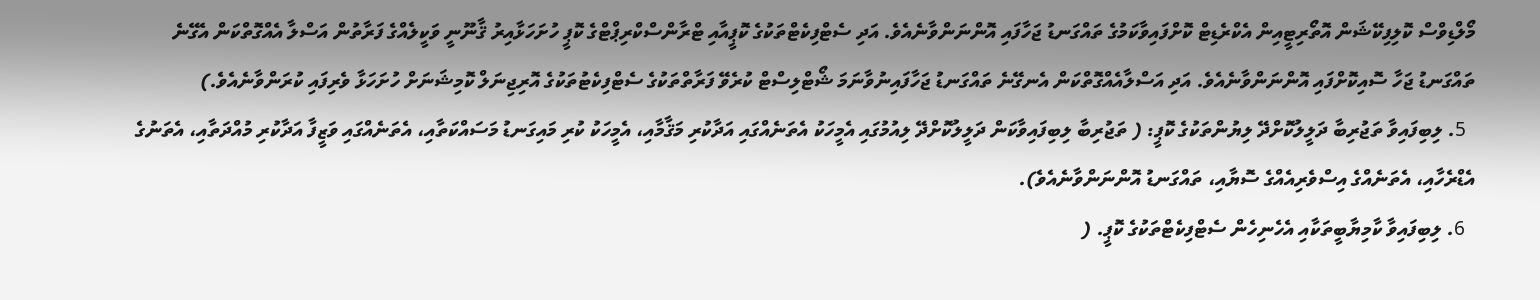މޯލްޑިވްސް ކޮލިފިކޭޝަން އޮތޯރިޓީއިން އެކްރެޑިޓް ކޮށްފައިވާކަމުގެ ތައްގަނޑު ޖަހާފައި އޮންނަންވާނެއެވެ. އަދި ސެޓްފިކެޓްތަކުގެ ކޮޕީއާއި ޓްރާންސްކްރިޕްޓްގެ ކޮޕީ ހުށަހަޅާއިރު ޤާނޫނީ ވަކީލެއްގެ ފަރާތުން އަސްލާ އެއްގޮތްކަން އެގޭނެ ތައްގަނޑު ޖަހާ ސޮއިކޮށްފައި އޮންނަންވާނެއެވެ. އަދި އަސްލާއެއްގޮތްކަން އެނގޭނެ ތައްގަނޑު ޖަހާފައިނުވާނަމަ ޝޯޓްލިސްޓް ކުރެވޭ ފަރާތްތަކުގެ ސެޓްފިކެޓުތަކުގެ އޮރިޖިނަލް ކޮމިޝަނަށް ހުށަހަޅާ ވެރިފައި ކުރަންވާނެއެވެ.)
  5. ލިބިފައިވާ ތަޖުރިބާ ދަލީލުކޮށްދޭ ލިޔުންތަކުގެ ކޮޕީ: ( ތަޖުރިބާ ލިބިފައިވާކަން ދަލީލުކޮށްދޭ ލިއުމުގައި އެމީހަކު އެތަނެއްގައި އަދާކުރި މަޤާމާއި، އެމީހަކު ކުރި މައިގަނޑު މަސައްކަތާއި، އެތަނެއްގައި ވަޒީފާ އަދާކުރި މުއްދަތާއި، އެތަނުގެ އެޑްރެހާއި، އެތަނެއްގެ އިސްވެރިއެއްގެ ސޮޔާއި، ތައްގަނޑު އޮންނަންވާނެއެވެ).
  6. ލިބިފައިވާ ކާމިޔާބީތަކާއި އެހެނިހެން ސެޓްފިކެޓްތަކުގެ ކޮޕީ. (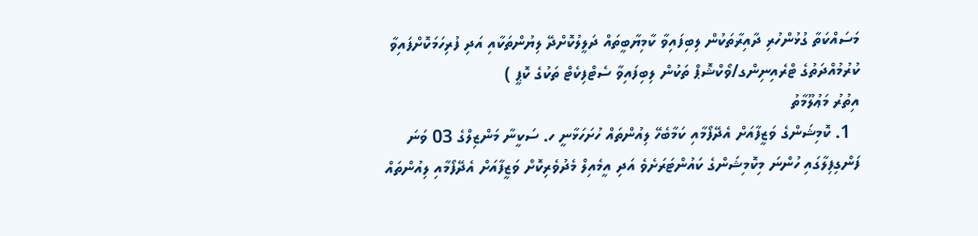މަސައްކަތާ ގުޅުންހުރި ދާއިރާތަކުން ލިބިފައިވާ ކާމިޔާބީތައް ދަލީލުކޮށްދޭ ލިޔުންތަކާއި އަދި ފުރިހަމަކޮށްފައިވާ ކުރުމުއްދަތުގެ ޓްރެއިނިންގ/ވޯކްޝޮޕް ތަކުން ލިބިފައިވާ ސެޓްފިކެޓް ތަކުގެ ކޮޕީ )
އިތުރު މަޢުލޫމާތު
  1. ކޮމިޝަންގެ ވަޒީފާއަށް އެދޭފޯމާއި ކަމާބެހޭ ލިއުންތައް ހުށަހަޅާނީ ހ. ސަކީނާ މަންޒިލްގެ 03 ވަނަ  ފަންގިފިލާގައި ހުންނަ މިކޮމިޝަންގެ ކައުންޓަރަށެވެ އަދި އީމެއިލް މެދުވެރިކޮށް ވަޒީފާއަށް އެދޭފޯމާއި ލިއުންތައް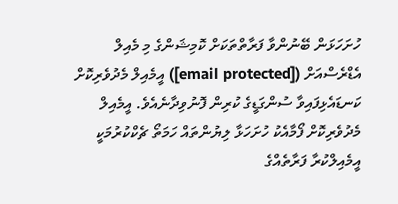ހުށަހަޅަން ބޭނުންވާ ފަރާތްތަކަށް ކޮމިޝަންގެ މި މެއިލް އެޑްރެސްއަށް ([email protected]) އީމެއިލް މެދުވެރިކޮށް ކަނޑައެޅިފައިވާ ސުންގަޑީގެ ކުރިން ފޮނުވިދާނެއެވެ. އީމެއިލް މެދުވެރިކޮށް ފޯމާއެކު ހުށަހަޅާ ލިޔުންތައް ހަމަތޯ ޗެކްކުރުމަކީ އީމެއިލްކުރާ ފަރާތެއްގެ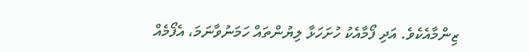ޒިންމާއެކެވެ. އަދި ފޯމާއެކު ހުށަހަޅާ ލިޔުންތައް ހަމަނުވާނަމަ، އެފޯމެއް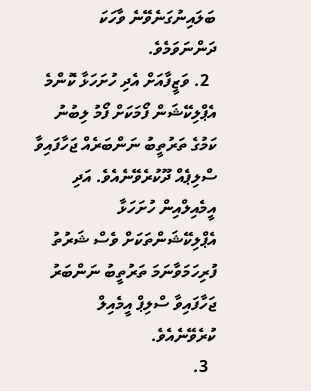ބަލައިނުގަނެވޭނެ ވާހަކަ ދަންނަވަމެވެ.
  2. ވަޒީފާއަށް އެދި ހުށަހަޅާ ކޮންމެ އެޕްލިކޭޝަން ފޯމަކަށް ފޯމު ލިބުނު ކަމުގެ ތަރުތީބު ނަންބަރެއް ޖަހާފައިވާ ސްލިޕެއް ދޫކުރެވޭނެއެވެ. އަދި އީމެއިލްއިން ހުށަހަޅާ އެޕްލިކޭޝަންތަކަށް ވެސް ޝަރުތު ފުރިހަމަވާނަމަ ތަރުތީބު ނަންބަރު ޖަހާފައިވާ ސްލިޕް އީމެއިލް ކުރެވޭނެއެވެ.
  3.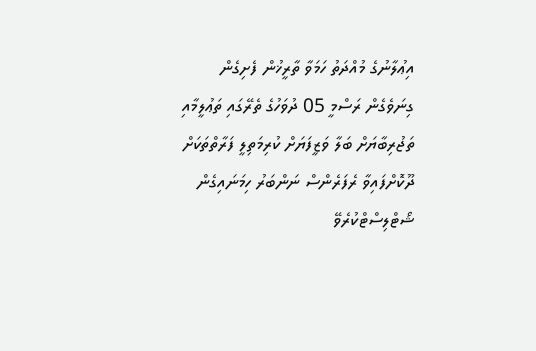އިޢުލާނުގެ މުއްދަތު ހަމަވާ ތާރީޚުން ފެށިގެން ގިނަވެގެން ރަސްމީ 05 ދުވަހުގެ ތެރޭގައި ތަޢުލީމާއި ތަޖުރިބާޔަށް ބަލާ ވަޒީފަޔަށް ކުރިމަތިލީ ފަރާތްތަކަށް ދޫކޮށްފައިވާ ރެފަރެންސް ނަންބަރު ހިމަނައިގެން ޝޯޓްލިސްޓްކުރެވޭ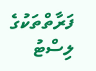ފަރާތްތަކުގެ ލިސްޓު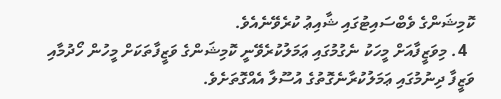ކޮމިޝަންގެ ވެބްސައިޓުގައި ޝާއިޢު ކުރެވޭނެއެވެ.
  4. މިވަޒީފާއަށް މީހަކު ނެގުމުގައި ޢަމަލުކުރެވޭނީ ކޮމިޝަންގެ ވަޒީފާތަކަށް މީހުން ހޯދުމާއި ވަޒީފާ ދިނުމުގައި ޢަމަލުކުރާނެގޮތުގެ އުސޫލާ އެއްގޮތަށެވެ.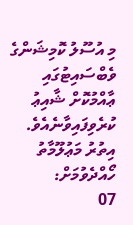މި އުސޫލު ކޮމިޝަންގެ ވެބްސައިޓުގައި ޢާއްމުކޮށް ޝާއިޢު ކުރެވިފައިވާނެއެވެ.
އިތުރު މަޢުލޫމާތު ހޯއްދެވުމަށް:
07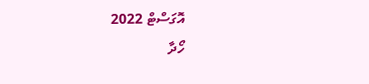އޮގަސްޓް 2022
ހޯދާ